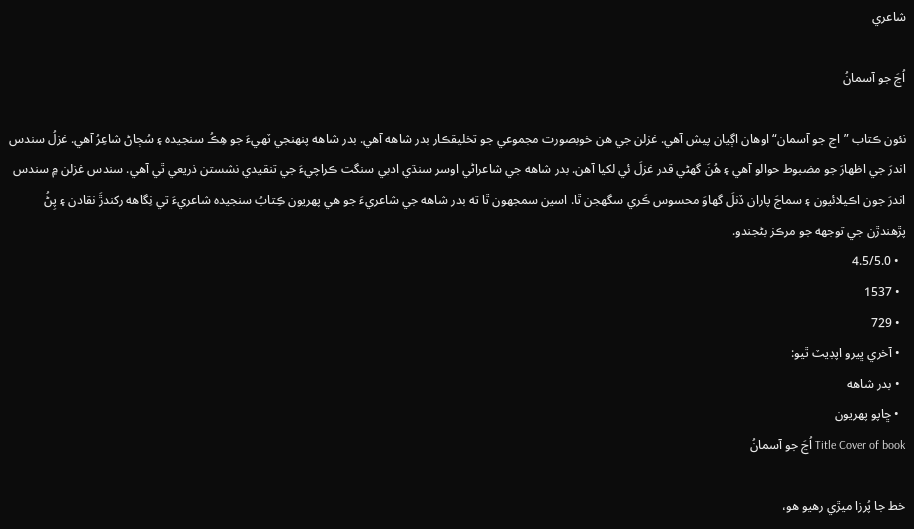شاعري

اُڃَ جو آسمانُ

نئون ڪتاب ”اڃ جو آسمان“ اوهان اڳيان پيش آهي. غزلن جي هن خوبصورت مجموعي جو تخليقڪار بدر شاهه آهي. بدر شاهه پنهنجي ٽهيءَ جو هِڪُ سنجيده ۽ سُڄاڻ شاعِرُ آهي. غزلُ سندس اندرَ جي اظهارَ جو مضبوط حوالو آهي ۽ هُنَ گهڻي قدر غزلَ ئي لکيا آهن. بدر شاهه جي شاعراڻي اوسر سنڌي ادبي سنگت ڪراچيءَ جي تنقيدي نشستن ذريعي ٿي آهي. سندس غزلن ۾ سندس اندرَ جون اڪيلائيون ۽ سماجَ پاران ڏنلَ گهاوَ محسوس ڪَري سگهجن ٿا. اسين سمجھون ٿا ته بدر شاهه جي شاعريءَ جو هي پهريون ڪِتابُ سنجيده شاعريءَ تي نِگاهه رکندڙَ نقادن ۽ پِڻُ پڙهندڙن جي توجهه جو مرڪز بڻجندو.
  • 4.5/5.0
  • 1537
  • 729
  • آخري ڀيرو اپڊيٽ ٿيو:
  • بدر شاهه
  • ڇاپو پھريون
Title Cover of book اُڃَ جو آسمانُ

خط جا پُرزا ميڙي رهيو هو،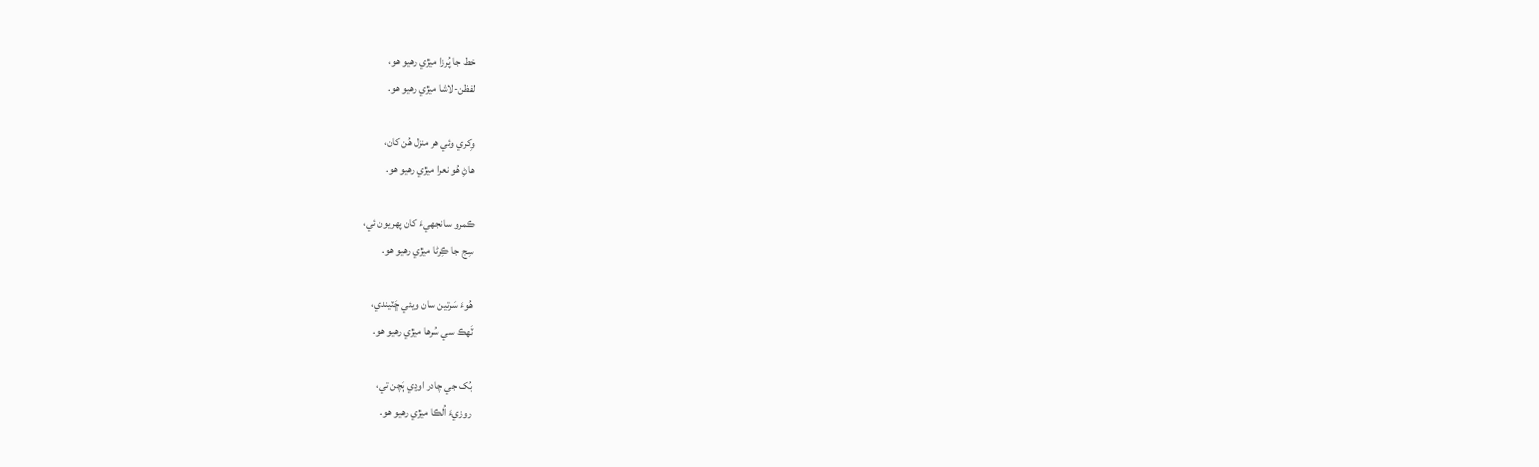خط جا پُرزا ميڙي رهيو هو،
لفظن-لاشا ميڙي رهيو هو.

وِکري وئي هر منزل هُن کان،
هاڻِ هُو نعرا ميڙي رهيو هو.

ڪمرو سانجهيءَ کان پهريون ئي،
سِج جا ڪِرڻا ميڙي رهيو هو.

هُوءَ سَرتين سان ويئي ڇَٽيندي،
ٽَهڪ سي سُرها ميڙي رهيو هو.

بُک جي چادر اوڍي ٻَچن تي،
روزيءَ اُلڪا ميڙي رهيو هو.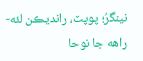نينگرُ؛ پوپٽ، رانديڪن لئه-
راهه جا نوحا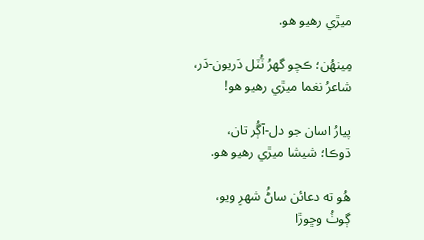ميڙي رهيو هو.

مِينهُن؛ ڪچو گهرُ ٽُٽل دَريون-دَر،
شاعرُ نغما ميڙي رهيو هو!

پيارُ اسان جو دل-آڳُر تان،
ڌوڪا؛ شيشا ميڙي رهيو هو.

هُو ته دعائن ساڻُ شهرِ ويو،
ڳوٺُ وڇوڙا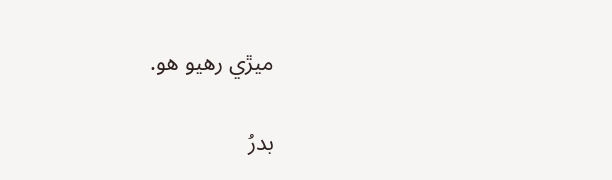ميڙي رهيو هو.

بدرُ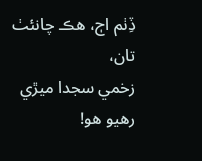ڏِٺم اڄ، هڪ چانئٺ تان،
زخمي سجدا ميڙي رهيو هو!